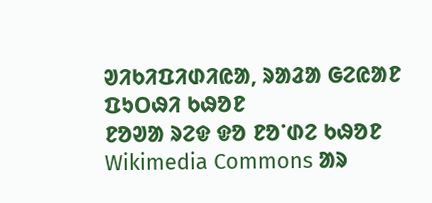ᱣᱤᱠᱤᱯᱤᱰᱤᱭᱟ, ᱨᱟᱲᱟ ᱜᱮᱭᱟᱱ ᱯᱩᱛᱷᱤ ᱠᱷᱚᱱ
ᱱᱚᱣᱟ ᱨᱮᱫ ᱫᱚ ᱱᱚᱸᱰᱮ ᱠᱷᱚᱱ Wikimedia Commons ᱟᱨ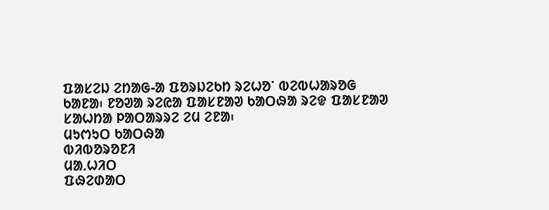ᱯᱟᱥᱮᱡ ᱮᱴᱟᱜ-ᱟ ᱯᱚᱨᱡᱮᱠᱴ ᱨᱮᱦᱚᱸ ᱵᱮᱵᱦᱟᱨᱚᱜ ᱠᱟᱱᱟ᱾ ᱱᱚᱣᱟ ᱨᱮᱭᱟ ᱯᱟᱥᱱᱟᱣ ᱠᱟᱛᱷᱟ ᱨᱮᱫ ᱯᱟᱥᱱᱟᱣ ᱥᱟᱦᱴᱟ ᱞᱟᱛᱟᱨᱨᱮ ᱮᱢ ᱮᱱᱟ᱾
ᱢᱩᱬᱩᱛ ᱠᱟᱛᱷᱟ
ᱵᱤᱵᱚᱨᱚᱱᱤ
ᱢᱟᱹᱦᱤᱛ
ᱯᱷᱮᱰᱟᱛ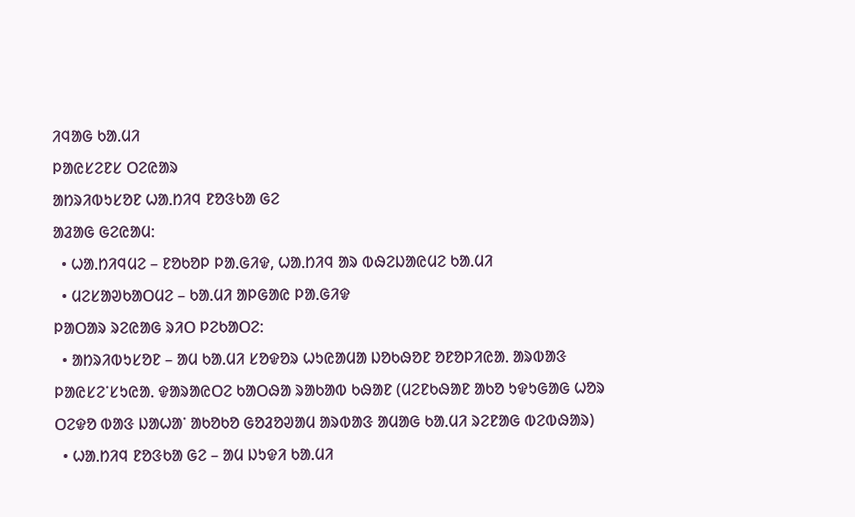ᱤᱧᱟᱜ ᱠᱟᱹᱢᱤ
ᱞᱟᱭᱥᱮᱱᱥ ᱛᱮᱭᱟᱨ
ᱟᱴᱨᱤᱵᱩᱥᱚᱱ ᱦᱟᱹᱴᱤᱧ ᱱᱚᱝᱠᱟ ᱜᱮ
ᱟᱲᱟᱜ ᱜᱮᱭᱟᱢ:
  • ᱦᱟᱹᱴᱤᱧᱢᱮ – ᱱᱚᱠᱚᱞ ᱞᱟᱹᱜᱤᱫ, ᱦᱟᱹᱴᱤᱧ ᱟᱨ ᱵᱷᱮᱡᱟᱭᱢᱮ ᱠᱟᱹᱢᱤ
  • ᱢᱮᱥᱟᱣᱠᱟᱛᱢᱮ – ᱠᱟᱹᱢᱤ ᱟᱞᱜᱟᱭ ᱞᱟᱹᱜᱤᱫ
ᱞᱟᱛᱟᱨ ᱨᱮᱭᱟᱜ ᱨᱤᱛ ᱞᱮᱠᱟᱛᱮ:
  • ᱟᱴᱨᱤᱵᱩᱥᱚᱱ – ᱟᱢ ᱠᱟᱹᱢᱤ ᱥᱚᱫᱚᱨ ᱦᱩᱭᱟᱢᱟ ᱡᱚᱠᱷᱚᱱ ᱚᱱᱚᱞᱤᱭᱟᱹ ᱟᱨᱵᱟᱝ ᱞᱟᱭᱥᱮᱸᱥᱩᱭᱟᱹ ᱫᱟᱨᱟᱭᱛᱮ ᱠᱟᱛᱷᱟ ᱨᱟᱠᱟᱵ ᱠᱷᱟᱱ (ᱢᱮᱱᱠᱷᱟᱱ ᱟᱠᱚ ᱩᱫᱩᱜᱟᱜ ᱦᱚᱨ ᱛᱮᱫᱚ ᱵᱟᱝ ᱡᱟᱦᱟᱸ ᱟᱠᱚᱠᱚ ᱜᱚᱲᱚᱣᱟᱢ ᱟᱨᱵᱟᱝ ᱟᱢᱟᱜ ᱠᱟᱹᱢᱤ ᱨᱮᱱᱟᱜ ᱵᱮᱵᱷᱟᱨ)
  • ᱦᱟᱹᱴᱤᱧ ᱱᱚᱝᱠᱟ ᱜᱮ – ᱟᱢ ᱡᱩᱫᱤ ᱠᱟᱹᱢᱤ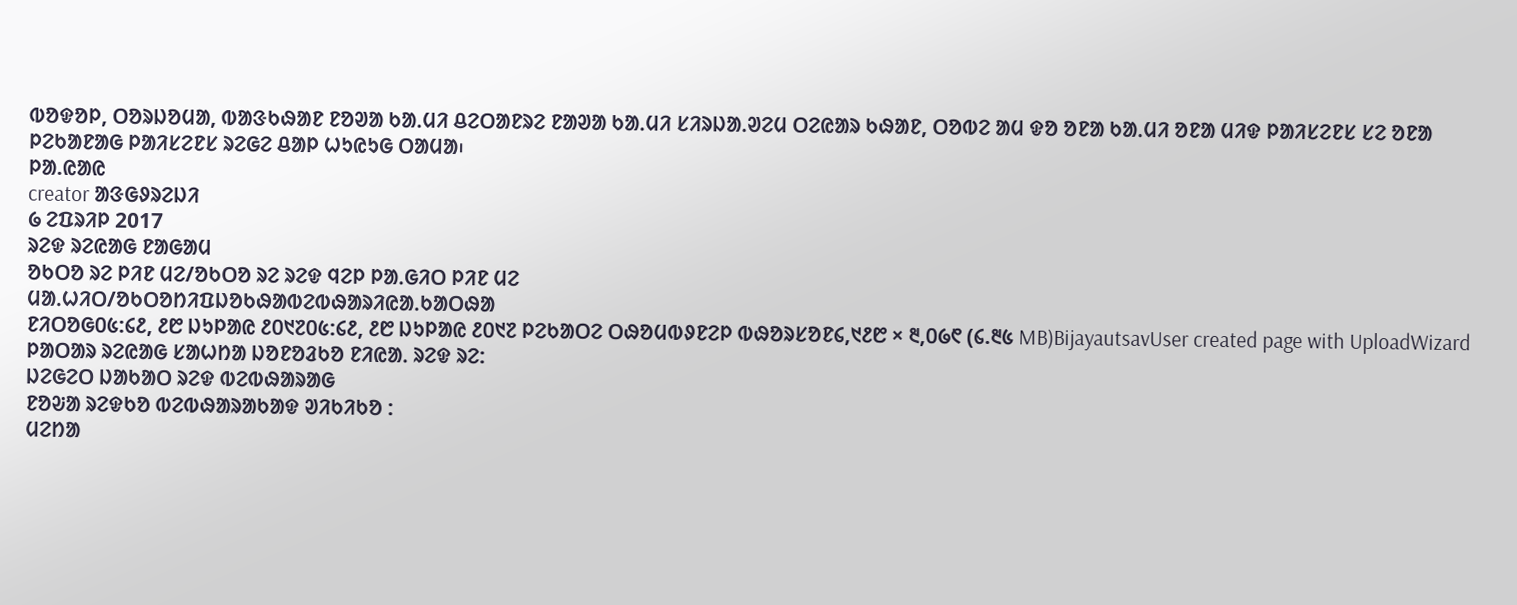ᱵᱚᱫᱚᱞ, ᱛᱚᱨᱡᱚᱢᱟ, ᱵᱟᱝᱠᱷᱟᱱ ᱱᱚᱣᱟ ᱠᱟᱹᱢᱤ ᱪᱮᱛᱟᱱᱨᱮ ᱱᱟᱣᱟ ᱠᱟᱹᱢᱤ ᱥᱤᱨᱡᱟᱹᱣᱮᱢ ᱛᱮᱭᱟᱨ ᱠᱷᱟᱱ, ᱛᱚᱵᱮ ᱟᱢ ᱫᱚ ᱚᱱᱟ ᱠᱟᱹᱢᱤ ᱚᱱᱟ ᱢᱤᱫ ᱞᱟᱤᱥᱮᱱᱥ ᱥᱮ ᱚᱱᱟ ᱞᱮᱠᱟᱱᱟᱜ ᱞᱟᱤᱥᱮᱱᱥ ᱨᱮᱜᱮ ᱪᱟᱞ ᱦᱩᱭᱩᱜ ᱛᱟᱢᱟ᱾
ᱞᱟ.ᱭᱟᱭ
creator ᱟᱝᱜᱽᱨᱮᱡᱤ
᱙ ᱮᱯᱨᱤᱞ 2017
ᱨᱮᱫ ᱨᱮᱭᱟᱜ ᱱᱟᱜᱟᱢ
ᱚᱠᱛᱚ ᱨᱮ ᱞᱤᱱ ᱢᱮ/ᱚᱠᱛᱚ ᱨᱮ ᱨᱮᱫ ᱧᱮᱞ ᱞᱟᱹᱜᱤᱛ ᱞᱤᱱ ᱢᱮ
ᱢᱟᱹᱦᱤᱛ/ᱚᱠᱛᱚᱴᱤᱯᱡᱚᱠᱷᱟᱵᱮᱵᱷᱟᱨᱤᱭᱟᱹᱠᱟᱛᱷᱟ
ᱱᱤᱛᱚᱜ᱐᱕:᱔᱒, ᱒᱘ ᱡᱩᱞᱟᱭ ᱒᱐᱑᱗᱐᱕:᱔᱒, ᱒᱘ ᱡᱩᱞᱟᱭ ᱒᱐᱑᱗ ᱞᱮᱠᱟᱛᱮ ᱛᱷᱚᱢᱵᱽᱱᱮᱞ ᱵᱷᱚᱨᱥᱚᱱ᱔,᱑᱒᱘ × ᱓,᱐᱙᱖ (᱔.᱓᱕ MB)BijayautsavUser created page with UploadWizard
ᱞᱟᱛᱟᱨ ᱨᱮᱭᱟᱜ ᱥᱟᱦᱴᱟ ᱡᱚᱱᱚᱲᱠᱚ ᱱᱤᱭᱟᱹ ᱨᱮᱫ ᱨᱮ:
ᱡᱮᱜᱮᱛ ᱡᱟᱠᱟᱛ ᱨᱮᱫ ᱵᱮᱵᱷᱟᱨᱟᱜ
ᱱᱚᱶᱟ ᱨᱮᱫᱠᱚ ᱵᱮᱵᱷᱟᱨᱟᱠᱟᱫ ᱣᱤᱠᱤᱠᱚ :
ᱢᱮᱴᱟ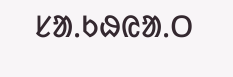ᱥᱟᱹᱠᱷᱭᱟᱹᱛ